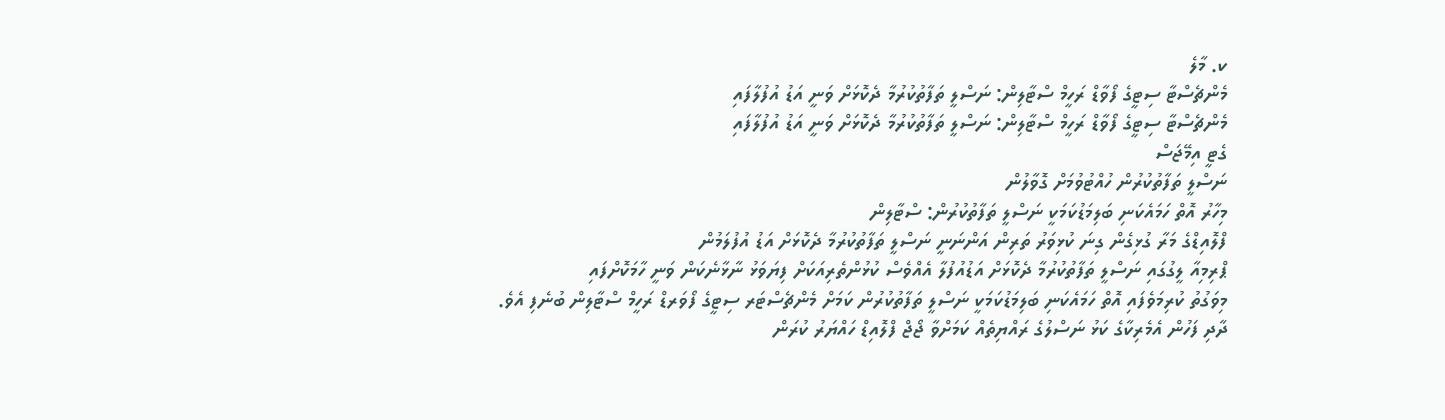ކ. މާލެ
މެންޗެސްޓާ ސިޓީގެ ފޯވާޑް ރަހީމް ސްޓާލިން: ނަސްލީ ތަފާތުކުރުމާ ދެކޮޅަށް ވަނީ އަޑު އުފުލާފައި
މެންޗެސްޓާ ސިޓީގެ ފޯވާޑް ރަހީމް ސްޓާލިން: ނަސްލީ ތަފާތުކުރުމާ ދެކޮޅަށް ވަނީ އަޑު އުފުލާފައި
ގެޓީ އިމޭޖަސް
ނަސްލީ ތަފާތުކުރުން ހުއްޓުވުމަށް ގޮވާލުން
މިހާރު އޮތް ހަމައެކަނި ބަލިމަޑުކަމަކީ ނަސްލީ ތަފާތުކުރުން: ސްޓާލިން
ފްލޮއިޑްގެ މަރާ ގުޅިގެން ގިނަ ކުޅިވަރު ތަރިން އަންނަނީ ނަސްލީ ތަފާތުކުރުމާ ދެކޮޅަށް އަޑު އުފުލަމުން
ޕްރިމިއާ ލީގުގައި ނަސްލީ ތަފާތުކުރުމާ ދެކޮޅަށް އަޑުއުފުލާ އެއްވެސް ކުޅުންތެރިއަކަށް ފިޔަވަޅު ނާޅާނެކަން ވަނީ ހާމަކޮށްފައި
މިވަގުތު ކުރިމަވެފައި އޮތް ހަމައެކަނި ބަލިމަޑުކަމަކީ ނަސްލީ ތަފާތުކުރުން ކަމަށް މެންޗެސްޓަރ ސިޓީގެ ފޯވަރޑް ރަހީމް ސްޓާލިން ބުނެފި އެވެ.
ދާދި ފަހުން އެމެރިކާގެ ކަޅު ނަސްލުގެ ރައްޔިތެއް ކަމަށްވާ ޖޯޖް ފްލޮއިޑް ހައްޔަރު ކުރަން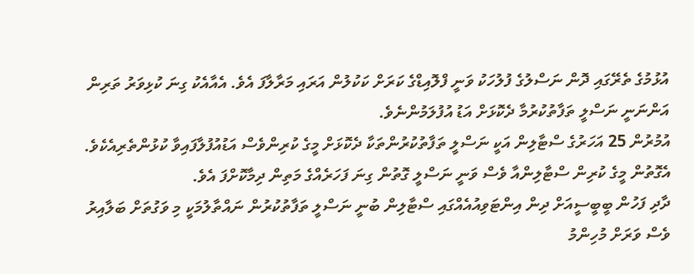އުޅުމުގެ ތެރޭގައި ދޮން ނަސްލުގެ ފުލުހަކު ވަނީ ފްލޮއިޑްގެ ކަރަށް ކަކުލުން އަރައި މަރާލާފަ އެވެ. އެއާއެކު ގިނަ ކުޅިވަރު ތަރިން އަންނަނީ ނަސްލީ ތަފާތުކުރުމާ ދެކޮޅަށް އަޑު އުފުލަމުންނެވެ.
އުމުރުން 25 އަހަރުގެ ސްޓާލިން އަކީ ނަސްލީ ތަފާތުކުރުންތަކާ ދެކޮޅަށް މީގެ ކުރިންވެސް އަޑުއުފުލާފައިވާ ކުޅުންތެރިއެކެވެ. އެގޮތުން މީގެ ކުރިން ސްޓާލިންއާ ވެސް ވަނީ ނަސްލީ ގޮތުން ގިނަ ފަހަރެއްގެ މަތިން ދިމާކޮށްފަ އެވެ.
ދާދި ފަހުން ބީބީސީއަށް ދިން އިންޓަވިއުއެއްގައި ސްޓާލިން ބުނީ ނަސްލީ ތަފާތުކުރުން ނައްތާލުމަކީ މި ވަގުތަށް ބަލާއިރު ވެސް ވަރަށް މުހިންމު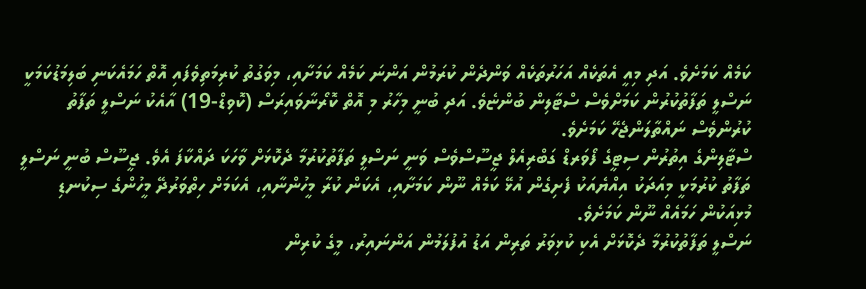ކަމެއް ކަމަށެވެ. އަދި މިއީ އެތަކެއް އަހަރުތަކެއް ވަންދެން ކުރަމުން އަންނަ ކަމެއް ކަމަށާއި، މިވަގުތު ކުރިމަތިވެފައި އޮތް ހަމައެކަނި ބަލިމަޑުކަމަކީ ނަސްލީ ތަފާތުކުރުން ކަމަށްވެސް ސްޓާލިން ބުންޏެވެ. އަދި ބުނީ މިހާރު މި އޮތް ކޮރޯނާވައިރަސް (ކޮވިޑް-19) އާއެކު ނަސްލީ ތަފާތު ކުރުންވެސް ނައްތާލަންޖެހޭ ކަމަށެވެ.
ސްޓާލިންގެ އިތުރުން ސިޓީގެ ފޯވަރޑް ގަބްރިއެލް ޖީސޫސްވެސް ވަނީ ނަސްލީ ތަފާތުކުރުމާ ދެކޮޅަށް ވާހަކަ ދައްކާފަ އެވެ. ޖީސޫސް ބުނީ ނަސްލީ ތަފާތު ކުރުމަކީ މިއަދަކު އިއްޔެއަކު ފެށިގެން އުޅޭ ކަމެއް ނޫން ކަމަށާއި، އެކަން ކުރާ މީހުންނާއި، އެކަމަށް ހިތްވަރުދޭ މީހުންގެ ސިކުނޑި މުޅިއަކުން ހަމައެއް ނޫން ކަމަށެވެ.
ނަސްލީ ތަފާތުކުރުމާ ދެކޮޅަށް އެކި ކުޅިވަރު ތަރިން އަޑު އުފުލަމުން އަންނައިރު، މީގެ ކުރިން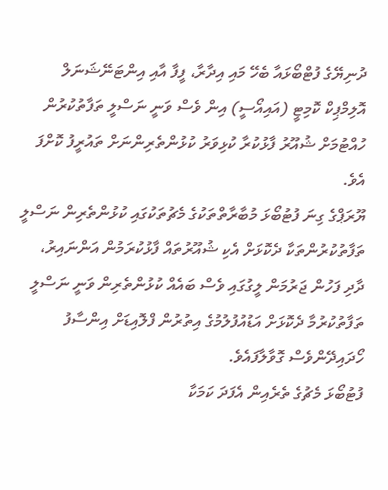ދުނިޔޭގެ ފުޓްބޯޅައާ ބެހޭ މައި އިދާރާ، ފީފާ އާއި އިންޓަނޭޝަނަލް އޮލިމްޕިކް ކޮމިޓީ (އައިއޯސީ) އިން ވެސް ވަނީ ނަސްލީ ތަފާތުކުރުން ހުއްޓުމަށް ޝުއޫރު ފާޅުކުރާ ކުޅިވަރު ކުޅުންތެރިންނަށް ތައުރީފު ކޮށްފަ އެވެ.
ޔޫރަޕްގެ ގިނަ ފުޓުބޯޅަ މުބާރާތްތަކުގެ މެޗުތަކުގައި ކުޅުންތެރިން ނަސްލީ ތަފާތުކުރުންތަކާ ދެކޮޅަށް އެކި ޝުއޫރުތައް ފާޅުކުރަމުން އަންނައިރު، ދާދި ފަހުން ޖަރުމަން ލީގުގައި ވެސް ބައެއް ކުޅުންތެރިން ވަނީ ނަސްލީ ތަފާތުކުރުމާ ދެކޮޅަށް އަޑުއުފުލުމުގެ އިތުރުން ފްލޮއިޑަށް އިންސާފު ހޯދައިދޭންވެސް ގޮވާލާފައެވެ.
ފުޓުބޯޅަ މެޗުގެ ތެރެއިން އެފަދަ ކަމަކާ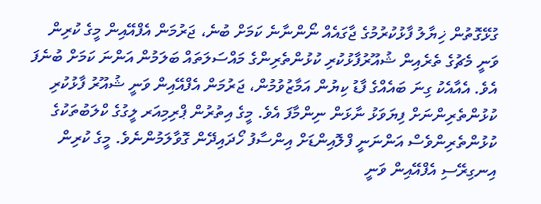ގުޅޭގޮތުން ޚިޔާލު ފާޅުކުރުމުގެ ޖާގައެއް ނޯންނާނެ ކަމަށް ބުނެ، ޖަރުމަން އެފްއޭއިން މީގެ ކުރިން ވަނީ މެޗުގެ ތެރެއިން ޝުއޫރުފާޅުކުރި ކުޅުންތެރިންގެ މައްސަލަތައް ބަލަމުން އަންނަ ކަމަށް ބުނެފަ އެވެ. އެއާއެކު ގިނަ ބައެއްގެ ފާޑު ކިޔުން އަމާޒުވުމުން، ޖަރުމަން އެފްއޭއިން ވަނީ ޝުއޫރު ފާޅުކުރި ކުޅުންތެރިންނަށް ފިޔަވަޅު ނާޅަން ނިންމާފަ އެވެ. މީގެ އިތުރުން ޕްރިމިއަރ ލީގުގެ ކްލަބުތަކުގެ ކުޅުންތެރިންވެސް އަންނަނީ ފްލޮއިންޑަށް އިންސާފު ހޯދައިދޭން ގޮވާލަމުންނެވެ. މީގެ ކުރިން އިނގިރޭސި އެފްއޭއިން ވަނީ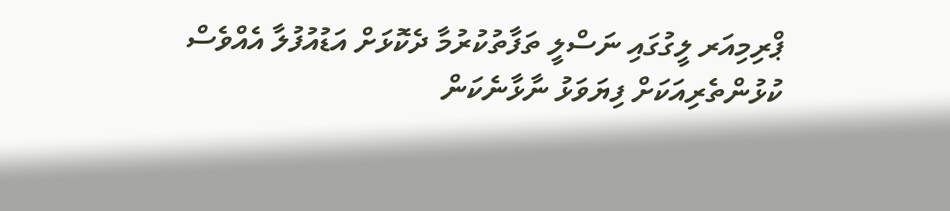ޕްރިމިއަރ ލީގުގައި ނަސްލީ ތަފާތުކުރުމާ ދެކޮޅަށް އަޑުއުފުލާ އެއްވެސް ކުޅުންތެރިއަކަށް ފިޔަވަޅު ނާޅާނެކަން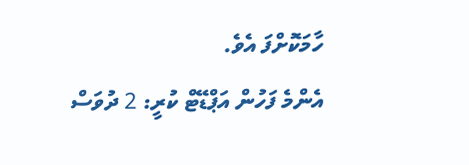ހާމަކޮށްފަ އެވެ.
އެންމެ ފަހުން އަޕްޑޭޓް ކުރީ: 2 ދުވަސް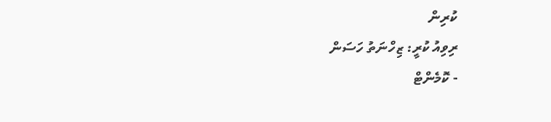ކުރިން
ރިވިއު ކުރީ: ޒިހްނަތު ހަސަން
- ކޮމެންޓް